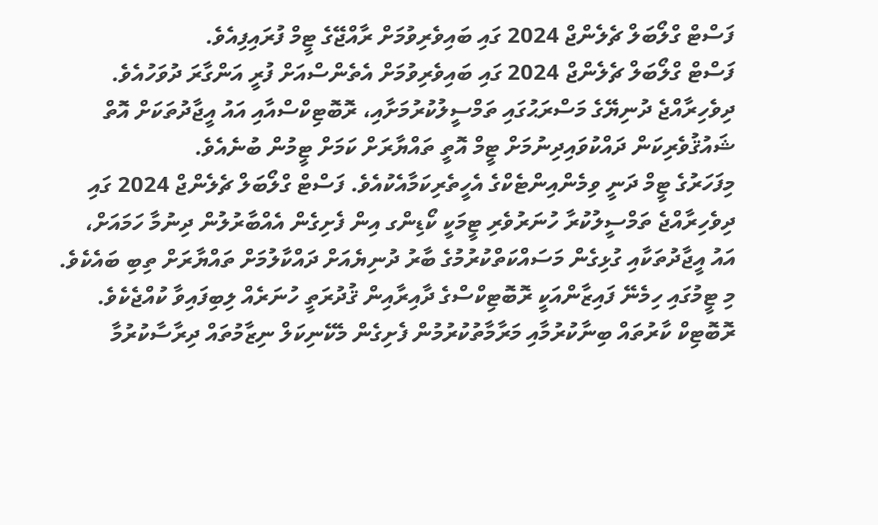ފަސްޓް ގްލޯބަލް ޗެލެންޖް 2024 ގައި ބައިވެރިވުމަށް ރާއްޖޭގެ ޓީމް ފުރައިފިއެވެ.
ފަސްޓް ގްލޯބަލް ޗެލެންޖް 2024 ގައި ބައިވެރިވުމަށް އެތެންސްއަށް ފުރީ އަންގާރަ ދުވަހުއެވެ. ދިވެހިރާއްޖެ ދުނިޔޭގެ މަސްރަޙުގައި ތަމްސީލުކުރުމަށާއި، ރޮބޮޓިކްސްއާއި އައު އީޖާދުތަކަށް އޮތް ޝައުޤުވެރިކަން ދައްކުވައިދިނުމަށް ޓީމް އޮތީ ތައްޔާރަށް ކަމަށް ޓީމުން ބުނެއެވެ.
މިފަހަރުގެ ޓީމް ދަނީ ވިމެންއިންޓެކްގެ އެހީތެރިކަމާއެކުއެވެ. ފަސްޓް ގްލޯބަލް ޗެލެންޖް 2024 ގައި ދިވެހިރާއްޖެ ތަމްސީލުކުރާ ހުނަރުވެރި ޓީމަކީ ކޯޑިންގ އިން ފެށިގެން އެއްބާރުލުން ދިނުމާ ހަމައަށް، އައު އީޖާދުތަކާއި ގުޅިގެން މަސައްކަތްކުރުމުގެ ބާރު ދުނިޔެއަށް ދައްކާލުމަށް ތައްޔާރަށް ތިބި ބައެކެވެ.
މި ޓީމުގައި ހިމެނޭ ފައިޒާންއަކީ ރޮބޮޓިކްސްގެ ދާއިރާއިން ޤުދުރަތީ ހުނަރެއް ލިބިފައިވާ ކުއްޖެކެވެ. ރޮބޮޓިކް ކާރުތައް ބިނާކުރުމާއި މަރާމާތުކުރުމުން ފެށިގެން މެކޭނިކަލް ނިޒާމުތައް ދިރާސާކުރުމާ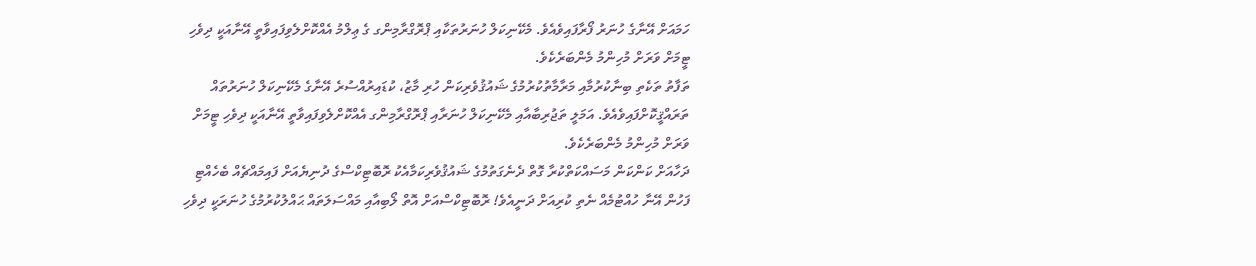ހަމައަށް އޭނާގެ ހުނަރު ފޯރާފައިވެއެވެ. މެކޭނިކަލް ހުނަރުތަކާއި ޕްރޮގްރާމިންގ ގެ ޢިލްމު އެއްކޮށްލެވިފައިވާތީ އޭނާއަކީ ދިވެހި ޓީމަށް ވަރަށް މުހިންމު މެންބަރެކެވެ.
ތަފާތު ތަކެތި ބިނާކުރުމާއި މަރާމާތުކުރުމުގެ ޝައުޤުވެރިކަން ހުރި މާޒު، ކުޑައިރުއްސުރެ އޭނާގެ މެކޭނިކަލް ހުނަރުތައް ތަރައްޤީކޮށްފައިވެއެވެ. އަމަލީ ތަޖުރިބާއާއި މެކޭނިކަލް ހުނަރާއި ޕްރޮގްރާމިންގ އެއްކޮށްލެވިފައިވާތީ އޭނާއަކީ ދިވެހި ޓީމަށް ވަރަށް މުހިންމު މެންބަރެކެވެ.
ދަހާއަށް ކަންކަން މަސައްކަތްކުރާ ގޮތް ދެނެގަތުމުގެ ޝައުޤުވެރިކަމާއެކު ރޮބޮޓިކްސްގެ ދުނިޔެއަށް ފައިމައްޗެއް ބެހެއްޓި ފަހުން އޭނާ ހުއްޓުމެއް ނެތި ކުރިއަށް ދަނީއެވެ! ރޮބޮޓިކްސްއަށް އޮތް ލޯބިއާއި މައްސަލަތައް ޙައްލުކުރުމުގެ ހުނަރަކީ ދިވެހި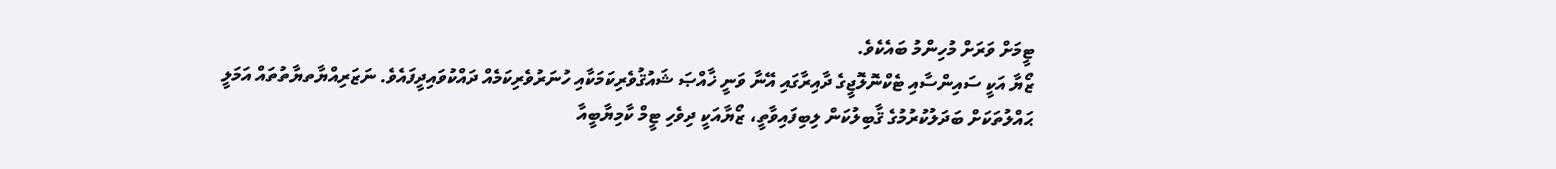ޓީމަށް ވަރަށް މުހިންމު ބައެކެވެ.
ޒޯޔާ އަކީ ސައިންސާއި ޓެކްނޮލޮޖީގެ ދާއިރާގައި އޭނާ ވަނީ ޚާއްޞަ ޝައުޤުވެރިކަމަކާއި ހުނަރުވެރިކަމެއް ދައްކުވައިދީފައެވެ. ނަޒަރިއްޔާތޔާތުތައް އަމަލީ ޙައްލުތަކަށް ބަދަލުކުރުމުގެ ޤާބިލުކަން ލިބިފައިވާތީ، ޒޯޔާއަކީ ދިވެހި ޓީމް ކާމިޔާބީއާ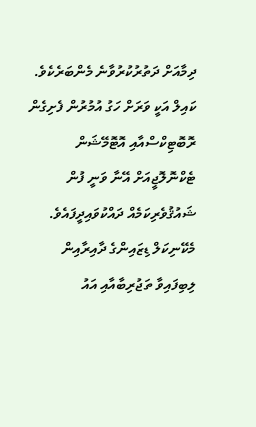ދިމާއަށް ދަތުރުކުރުވާނެ މެންބަރެކެވެ.
ކައިލް އަކީ ވަރަށް ހަގު އުމުރުން ފެށިގެން ރޮބޮޓިކްސްއާއި އޮޓޮމޭޝަން ޓެކްނޮލޮޖީއަށް އޭނާ ވަނީ ފުން ޝައުޤުވެރިކަމެއް ދައްކުވައިދީފައެވެ. މެކޭނިކަލް ޑިޒައިންގެ ދާއިރާއިން ލިބިފައިވާ ތަޖުރިބާއާއި އައު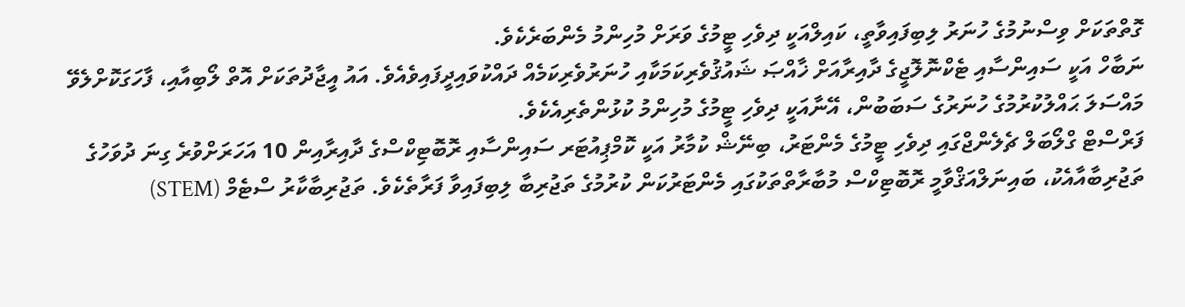ގޮތްތަކަށް ވިސްނުމުގެ ހުނަރު ލިބިފައިވާތީ، ކައިލްއަކީ ދިވެހި ޓީމުގެ ވަރަށް މުހިންމު މެންބަރެކެވެ.
ނަބާހް އަކީ ސައިންސާއި ޓެކްނޮލޮޖީގެ ދާއިރާއަށް ޚާއްޞަ ޝައުޤުވެރިކަމަކާއި ހުނަރުވެރިކަމެއް ދައްކުވައިދީފައިވެއެވެ. އައު އީޖާދުތަކަށް އޮތް ލޯބިއާއި، ފާހަގަކޮށްލެވޭ މައްސަލަ ޙައްލުކުރުމުގެ ހުނަރުގެ ސަބަބުން، އޭނާއަކީ ދިވެހި ޓީމުގެ މުހިންމު ކުޅުންތެރިއެކެވެ.
ފަރްސްޓް ގްލޯބަލް ޗެލެންޖްގައި ދިވެހި ޓީމުގެ މެންޓަރު، ބިނޭޝް ކުމާރު އަކީ ކޮމްޕިއުޓަރ ސައިންސާއި ރޮބޮޓިކްސްގެ ދާއިރާއިން 10 އަހަރަށްވުރެ ގިނަ ދުވަހުގެ ތަޖުރިބާއާއެކު، ބައިނަލްއަޤްވާމީ ރޮބޮޓިކްސް މުބާރާތްތަކުގައި މެންޓަރުކަން ކުރުމުގެ ތަޖުރިބާ ލިބިފައިވާ ފަރާތެކެވެ. ތަޖުރިބާކާރު ސްޓެމް (STEM)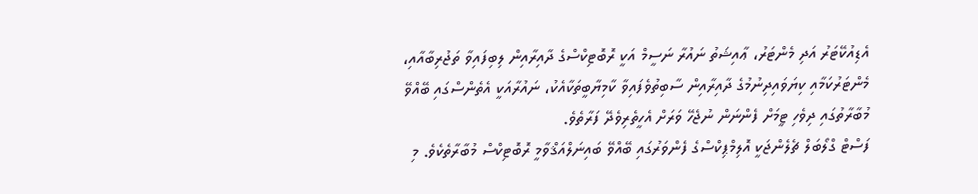އެޑިއުކޭޓަރު އަދި މެންޓަރު، ޢާއިޝަތު ނައުރާ ނަސީމް އަކީ ރޮބޮޓިކްސްގެ ދާއިރާއިން ލިބިފައިވާ ތަޖުރިބާއާއި، މެންޓަރުކަމާއި ކިޔަވައިދިނުމުގެ ދާއިރާއިން ސާބިތުވެފައިވާ ކާމިޔާބީތަކާއެކު، ނައުރާއަކީ އެތެންސްގައި ބޭއްވޭ މުބާރާތުގައި ދިވެހި ޓީމަށް ފެންނަން ނުޖެހޭ ވަރަށް އެހީތެރިވެދޭ ފަރާތެވެ.
ފަސްޓް ގްލޯބަލް ޗެލެންޖަކީ އޮލިމްޕިކްސްގެ ފެންވަރުގައި ބޭއްވޭ ބައިނަލްއަޤްވާމީ ރޮބޮޓިކްސް މުބާރާތެކެވެ. މި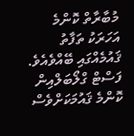މުބާރާތް ކޮންމެ އަހަރަކު ތަފާތު ޤައުމެއްގައި ބޭއްވެއެވެ. ފަސްޓް ގްލޯބަލްއިން ކޮންމެ ޤައުމަކަށްވެސް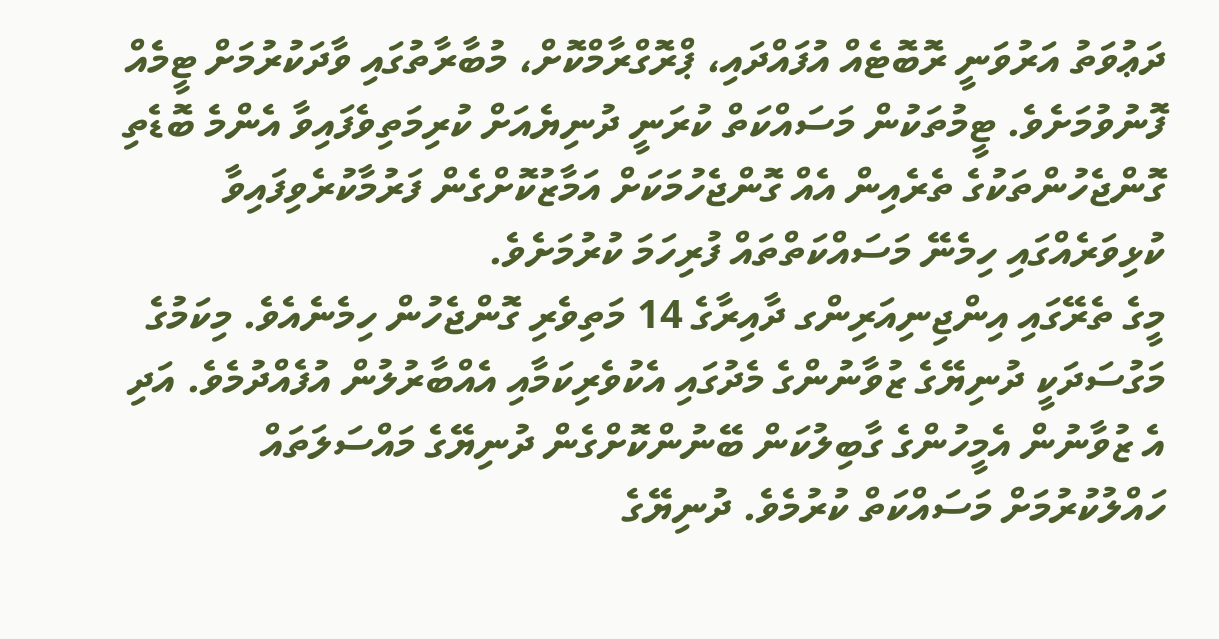ދަޢުވަތު އަރުވަނީ ރޮބޮޓެއް އުފައްދައި، ޕްރޮގްރާމްކޮށް، މުބާރާތުގައި ވާދަކުރުމަށް ޓީމެއް ފޮނުވުމަށެވެ. ޓީމުތަކުން މަސައްކަތް ކުރަނީ ދުނިޔެއަށް ކުރިމަތިވެފައިވާ އެންމެ ބޮޑެތި ގޮންޖެހުންތަކުގެ ތެރެއިން އެއް ގޮންޖެހުމަކަށް އަމާޒުކޮށްގެން ފަރުމާކުރެވިފައިވާ ކުޅިވަރެއްގައި ހިމެނޭ މަސައްކަތްތައް ފުރިހަމަ ކުރުމަށެވެ.
މީގެ ތެރޭގައި އިންޖިނިއަރިންގ ދާއިރާގެ 14 މަތިވެރި ގޮންޖެހުން ހިމެނެއެވެ. މިކަމުގެ މަގުސަދަކީ ދުނިޔޭގެ ޒުވާނުންގެ މެދުގައި އެކުވެރިކަމާއި އެއްބާރުލުން އުފެއްދުމެވެ. އަދި އެ ޒުވާނުން އެމީހުންގެ ގާބިލުކަން ބޭނުންކޮށްގެން ދުނިޔޭގެ މައްސަލަތައް ހައްލުކުރުމަށް މަސައްކަތް ކުރުމެވެ. ދުނިޔޭގެ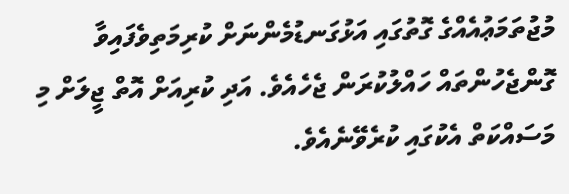މުޖުތަމަޢުއެއްގެ ގޮތުގައި އަޅުގަނޑުމެންނަށް ކުރިމަތިވެފައިވާ ގޮންޖެހުންތައް ހައްލުކުރަން ޖެހެއެވެ. އަދި ކުރިއަށް އޮތް ޖީލަށް މި މަސައްކަތް އެކުގައި ކުރެވޭނެއެވެ.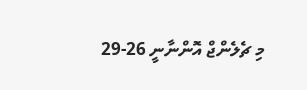މި ޗެލެންޖް އޮންނާނީ 26-29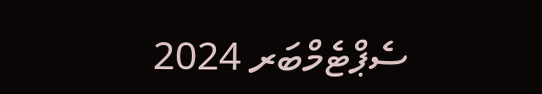ސެޕްޓެމްބަރ 2024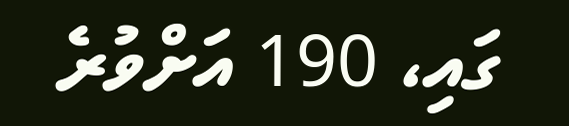ގައި، 190 އަށްވުރެ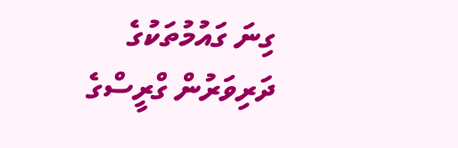ގިނަ ގައުމުތަކުގެ ދަރިވަރުން ގްރީސްގެ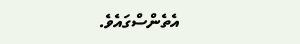އެތެންސްގައެވެ.